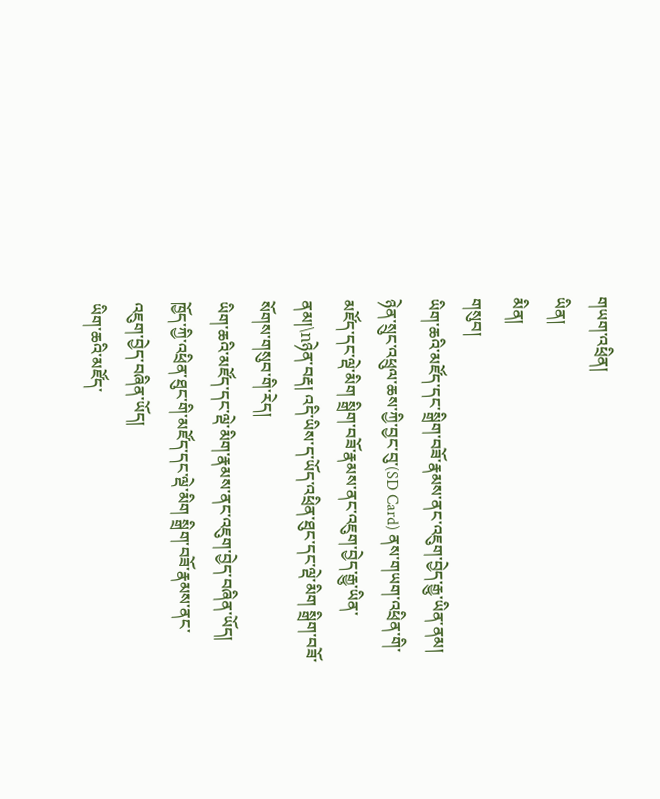གཡག་འཕྲིན།
ཡིན།
མིན།
གསུབ།
ཡིག་ཆའི་མཛོད་དང་སྒྲིག་བཟོ་རྣམས་ནང་འཇུག་བྱེད་རྒྱུ་ཡིན་ནམ།
ཉེན་སྲུང་འཕྲུལ་ཆས་ཀྱི་བྱང་བུ་(SD Card) ནས་གཡག་འཕྲིན་གི་མཛོད་དང་ལྡེ་མིག སྒྲིག་བཟོ་རྣམས་ནང་འཇུག་བྱེད་རྒྱུ་ཡིན་ནམ།\nཉེན་བརྡ། འདི་ཡིས་ད་ཡོད་འཕྲིན་ཐུང་དང་ལྡེ་མིག སྒྲིག་བཟོ་སོགས་གསུབ་གི་རེད།
ཡིག་ཆའི་མཛོད་དང་ལྡེ་མིག་རྣམས་ནང་འཇུག་བྱེད་བཞིན་ཡོད།
ཁྱོད་ཀྱི་འཕྲིན་ཐུང་གི་མཛོད་དང་ལྡེ་མིག སྒྲིག་བཟོ་རྣམས་ནང་འཇུག་བྱེད་བཞིན་ཡོད།
ཡིག་ཆའི་མཛོད་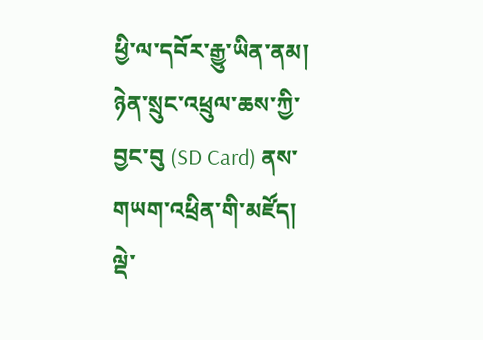ཕྱི་ལ་དབོར་རྒྱུ་ཡིན་ནམ།
ཉེན་སྲུང་འཕྲུལ་ཆས་ཀྱི་བྱང་བུ (SD Card) ནས་གཡག་འཕྲིན་གི་མཛོད། ལྡེ་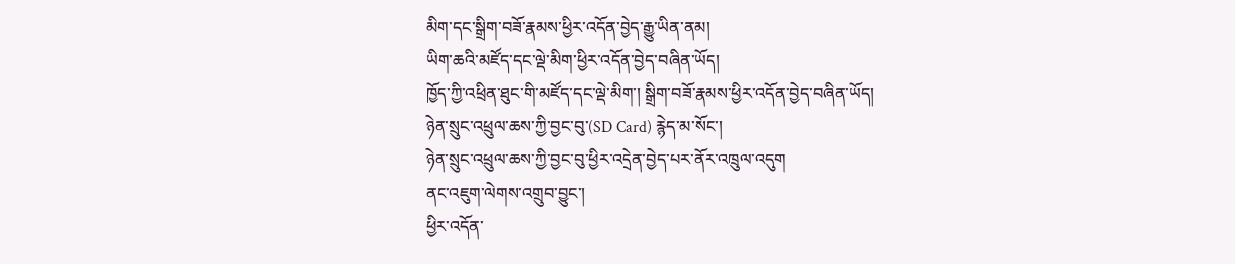མིག་དང་སྒྲིག་བཟོ་རྣམས་ཕྱིར་འདོན་བྱེད་རྒྱུ་ཡིན་ནམ།
ཡིག་ཆའི་མཛོད་དང་ལྡེ་མིག་ཕྱིར་འདོན་བྱེད་བཞིན་ཡོད།
ཁྱོད་ཀྱི་འཕྲིན་ཐུང་གི་མཛོད་དང་ལྡེ་མིག་། སྒྲིག་བཟོ་རྣམས་ཕྱིར་འདོན་བྱེད་བཞིན་ཡོད།
ཉེན་སྲུང་འཕྲུལ་ཆས་ཀྱི་བྱང་བུ་(SD Card) རྙེད་མ་སོང་།
ཉེན་སྲུང་འཕྲུལ་ཆས་ཀྱི་བྱང་བུ་ཕྱིར་འདྲེན་བྱེད་པར་ནོར་འཁྲུལ་འདུག
ནང་འཇུག་ལེགས་འགྲུབ་བྱུང་།
ཕྱིར་འདོན་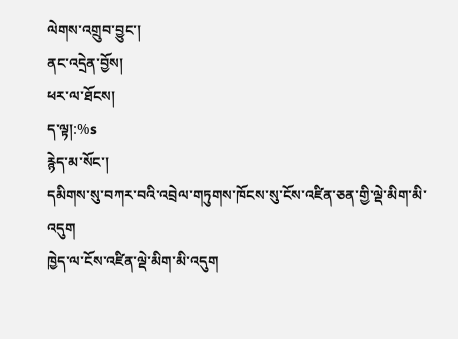ལེགས་འགྲུབ་བྱུང་།
ནང་འདྲེན་བྱོས།
ཕར་ལ་ཐོངས།
ད་ལྟ།:%s
རྙེད་མ་སོང་།
དམིགས་སུ་བཀར་བའི་འབྲེལ་གཏུགས་ཁོངས་སུ་ངོས་འཛིན་ཅན་གྱི་ལྡེ་མིག་མི་འདུག
ཁྱེད་ལ་ངོས་འཛིན་ལྡེ་མིག་མི་འདུག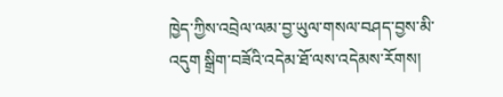ཁྱེད་ཀྱིས་འབྲེལ་ལམ་བྱ་ཡུལ་གསལ་བཤད་བྱས་མི་འདུག སྒྲིག་བཟོའི་འདེམ་ཐོ་ལས་འདེམས་རོགས།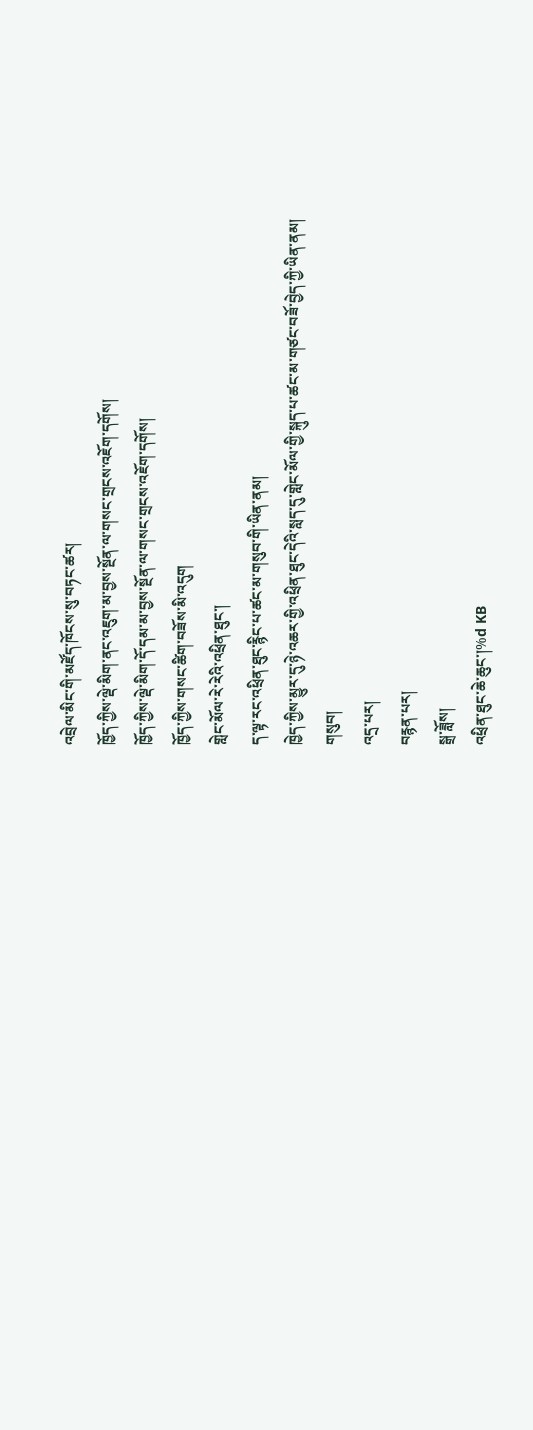འབྲེལ་མིང་གི་མཛོད་ཁོངས་སུ་བཏང་ཚར།
ཁྱོད་ཀྱིས་ལྡེ་མིག་ནང་འཇུག་མ་བྱས་སྔོན་ལ་གསང་གྲངས་འཇོག་དགོས།
ཁྱོད་ཀྱིས་ལྡེ་མིག་དོ་དམ་མ་བྱས་སྔོན་ལ་གསང་གྲངས་འཇོག་དགོས།
ཁྱོད་ཀྱིས་གསང་ཚིག་བཟོས་མི་འདུག
གླེང་མོལ་རེ་རེའི་འཕྲིན་ཐུང་།
ད་ལྟ་རང་འཕྲིན་ཐུང་རྙིང་པ་ཚང་མ་གསུབ་གི་ཡིན་ནམ།
ཁྱེད་ཀྱིས་མྱུར་དུ་ཉེ་འཆར་གྱི་འཕྲིན་ཐུང་དེའི་སླད་དུ་གླེང་མོལ་གྱི་སྐུད་པ་ཚང་མ་གཙང་བཟོ་བྱེད་ཀྱི་ཡིན་ནམ།
གསུབ།
འདྲ་པར།
བརྙན་པར།
སྒྲ་ཟློས།
འཕྲིན་ཐུང་ཆེ་ཆུང་།%d KB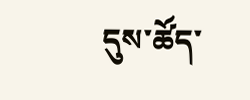དུས་ཚོད་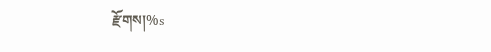རྫོགས།%s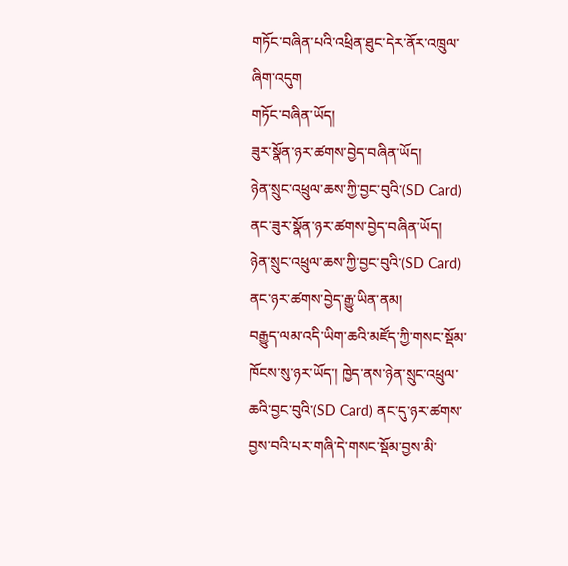གཏོང་བཞིན་པའི་འཕྲིན་ཐུང་དེར་ནོར་འཁྲུལ་ཞིག་འདུག
གཏོང་བཞིན་ཡོད།
ཟུར་སྣོན་ཉར་ཚགས་བྱེད་བཞིན་ཡོད།
ཉེན་སྲུང་འཕྲུལ་ཆས་ཀྱི་བྱང་བུའི་(SD Card) ནང་ཟུར་སྣོན་ཉར་ཚགས་བྱེད་བཞིན་ཡོད།
ཉེན་སྲུང་འཕྲུལ་ཆས་ཀྱི་བྱང་བུའི་(SD Card) ནང་ཉར་ཚགས་བྱེད་རྒྱུ་ཡིན་ནམ།
བརྒྱུད་ལམ་འདི་ཡིག་ཆའི་མཛོད་ཀྱི་གསང་སྡོམ་ཁོངས་སུ་ཉར་ཡོད་། ཁྱེད་ནས་ཉེན་སྲུང་འཕྲུལ་ཆའི་བྱང་བུའི་(SD Card) ནང་དུ་ཉར་ཚགས་བྱས་བའི་པར་གཞི་དེ་གསང་སྡོམ་བྱས་མི་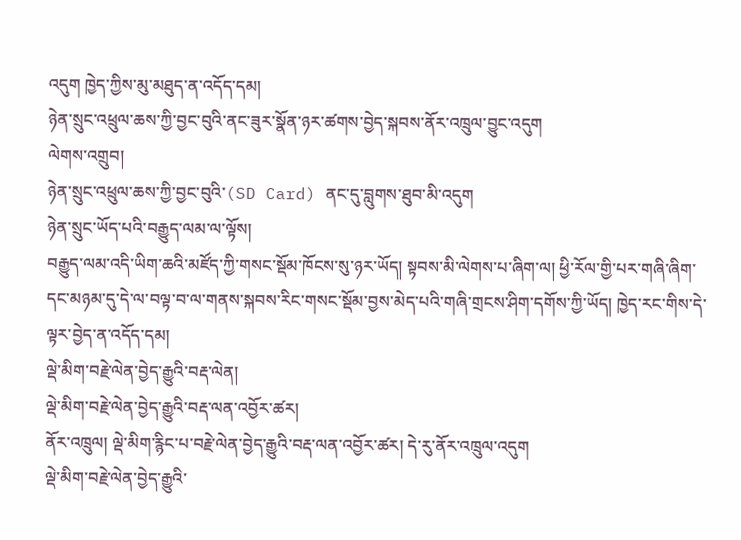འདུག ཁྱེད་ཀྱིས་མུ་མཐུད་ན་འདོད་དམ།
ཉེན་སྲུང་འཕྲུལ་ཆས་ཀྱི་བྱང་བུའི་ནང་ཟུར་སྣོན་ཉར་ཚགས་བྱེད་སྐབས་ནོར་འཁྲུལ་བྱུང་འདུག
ལེགས་འགྲུབ།
ཉེན་སྲུང་འཕྲུལ་ཆས་ཀྱི་བྱང་བུའི་(SD Card) ནང་དུ་བླུགས་ཐུབ་མི་འདུག
ཉེན་སྲུང་ཡོད་པའི་བརྒྱུད་ལམ་ལ་ལྟོས།
བརྒྱུད་ལམ་འདི་ཡིག་ཆའི་མཛོད་ཀྱི་གསང་སྡོམ་ཁོངས་སུ་ཉར་ཡོད། སྟབས་མི་ལེགས་པ་ཞིག་ལ། ཕྱི་རོལ་གྱི་པར་གཞི་ཞིག་དང་མཉམ་དུ་དེ་ལ་བལྟ་བ་ལ་གནས་སྐབས་རིང་གསང་སྡོམ་བྱས་མེད་པའི་གཞི་གྲངས་ཤིག་དགོས་ཀྱི་ཡོད། ཁྱེད་རང་གིས་དེ་ལྟར་བྱེད་ན་འདོད་དམ།
ལྡེ་མིག་བརྗེ་ལེན་བྱེད་རྒྱུའི་བརྡ་ལེན།
ལྡེ་མིག་བརྗེ་ལེན་བྱེད་རྒྱུའི་བརྡ་ལན་འབྱོར་ཚར།
ནོར་འཁྲུལ། ལྡེ་མིག་རྙིང་པ་བརྗེ་ལེན་བྱེད་རྒྱུའི་བརྡ་ལན་འབྱོར་ཚར། དེ་རུ་ནོར་འཁྲུལ་འདུག
ལྡེ་མིག་བརྗེ་ལེན་བྱེད་རྒྱུའི་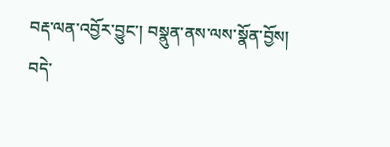བརྡ་ལན་འབྱོར་བྱུང་། བསྣུན་ནས་ལས་སྣོན་བྱོས།
བདེ་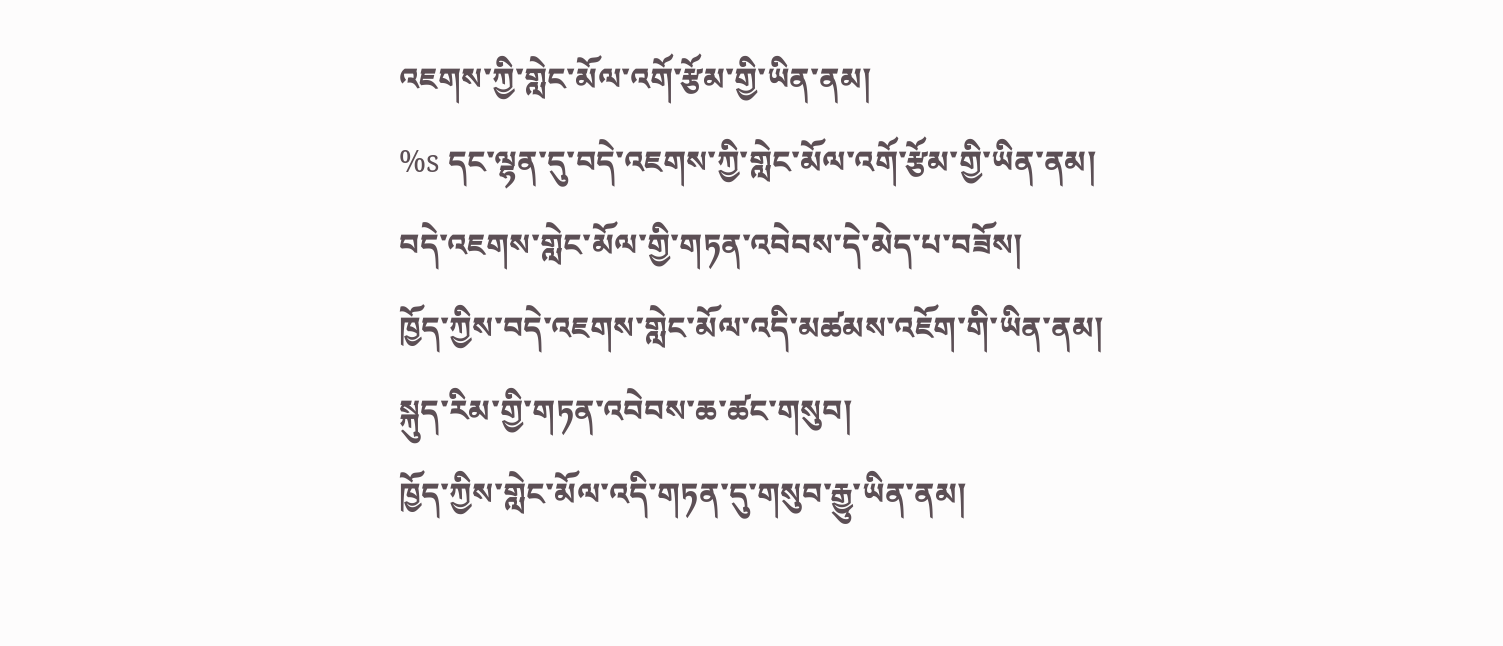འཇགས་ཀྱི་གླེང་མོལ་འགོ་རྩོམ་གྱི་ཡིན་ནམ།
%s དང་ལྷན་དུ་བདེ་འཇགས་ཀྱི་གླེང་མོལ་འགོ་རྩོམ་གྱི་ཡིན་ནམ།
བདེ་འཇགས་གླེང་མོལ་གྱི་གཏན་འབེབས་དེ་མེད་པ་བཟོས།
ཁྱོད་ཀྱིས་བདེ་འཇགས་གླེང་མོལ་འདི་མཚམས་འཇོག་གི་ཡིན་ནམ།
སྐུད་རིམ་གྱི་གཏན་འབེབས་ཆ་ཚང་གསུབ།
ཁྱོད་ཀྱིས་གླེང་མོལ་འདི་གཏན་དུ་གསུབ་རྒྱུ་ཡིན་ནམ།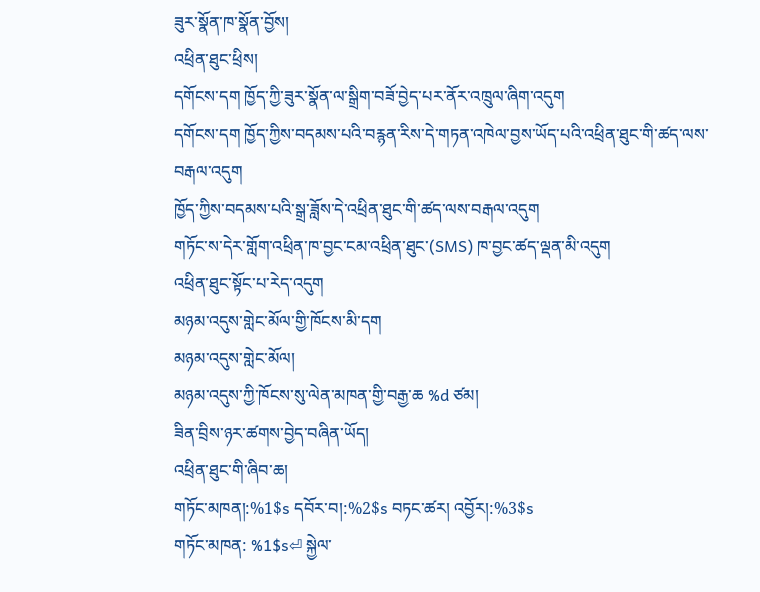ཟུར་སྣོན་ཁ་སྣོན་བྱོས།
འཕྲིན་ཐུང་ཕྲིས།
དགོངས་དག ཁྱོད་ཀྱི་ཟུར་སྣོན་ལ་སྒྲིག་བཟོ་བྱེད་པར་ནོར་འཁྲུལ་ཞིག་འདུག
དགོངས་དག ཁྱོད་ཀྱིས་བདམས་པའི་བརྙན་རིས་དེ་གཏན་འཁེལ་བྱས་ཡོད་པའི་འཕྲིན་ཐུང་གི་ཚད་ལས་བརྒལ་འདུག
ཁྱོད་ཀྱིས་བདམས་པའི་སྒྲ་ཟློས་དེ་འཕྲིན་ཐུང་གི་ཚད་ལས་བརྒལ་འདུག
གཏོང་ས་དེར་གློག་འཕྲིན་ཁ་བྱང་ངམ་འཕྲིན་ཐུང་(SMS) ཁ་བྱང་ཚད་ལྡན་མི་འདུག
འཕྲིན་ཐུང་སྟོང་པ་རེད་འདུག
མཉམ་འདུས་གླེང་མོལ་གྱི་ཁོངས་མི་དག
མཉམ་འདུས་གླེང་མོལ།
མཉམ་འདུས་ཀྱི་ཁོངས་སུ་ལེན་མཁན་གྱི་བརྒྱ་ཆ %d ཙམ།
ཟིན་བྲིས་ཉར་ཚགས་བྱེད་བཞིན་ཡོད།
འཕྲིན་ཐུང་གི་ཞིབ་ཆ།
གཏོང་མཁན།:%1$s དབོར་བ།:%2$s བཏང་ཚར། འབྱོར།:%3$s
གཏོང་མཁན: %1$s⏎ སྐྱེལ་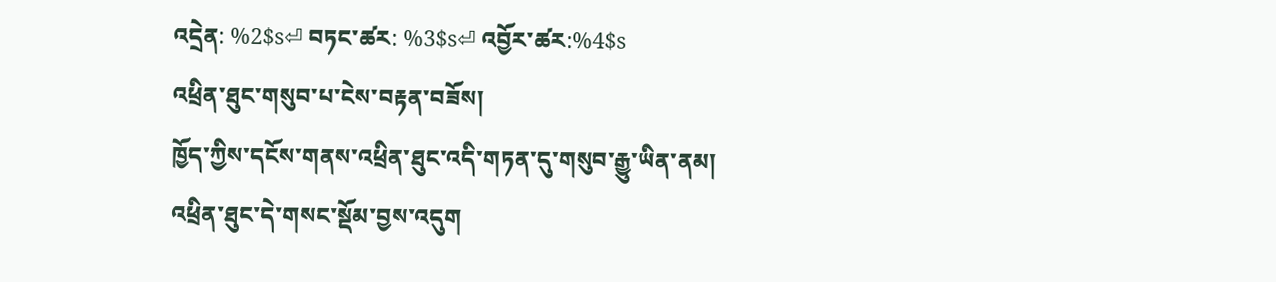འདྲེན: %2$s⏎ བཏང་ཚར: %3$s⏎ འབྱོར་ཚར:%4$s
འཕྲིན་ཐུང་གསུབ་པ་ངེས་བརྟན་བཟོས།
ཁྱོད་ཀྱིས་དངོས་གནས་འཕྲིན་ཐུང་འདི་གཏན་དུ་གསུབ་རྒྱུ་ཡིན་ནམ།
འཕྲིན་ཐུང་དེ་གསང་སྡོམ་བྱས་འདུག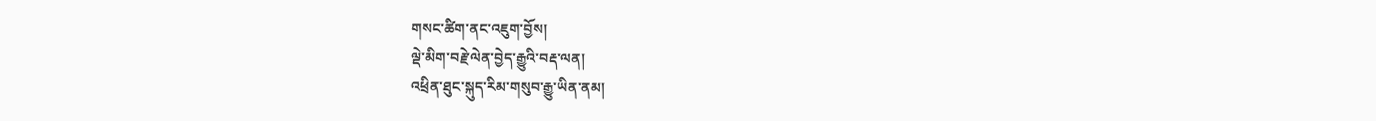གསང་ཚིག་ནང་འཇུག་བྱོས།
ལྡེ་མིག་བརྗེ་ལེན་བྱེད་རྒྱུའི་བརྡ་ལན།
འཕྲིན་ཐུང་སྐུད་རིམ་གསུབ་རྒྱུ་ཡིན་ནམ།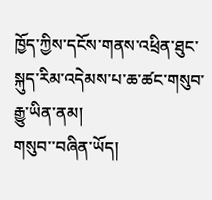ཁྱོད་ཀྱིས་དངོས་གནས་འཕྲིན་ཐུང་སྐུད་རིམ་འདེམས་པ་ཆ་ཚང་གསུབ་རྒྱུ་ཡིན་ནམ།
གསུབ་་བཞིན་ཡོད།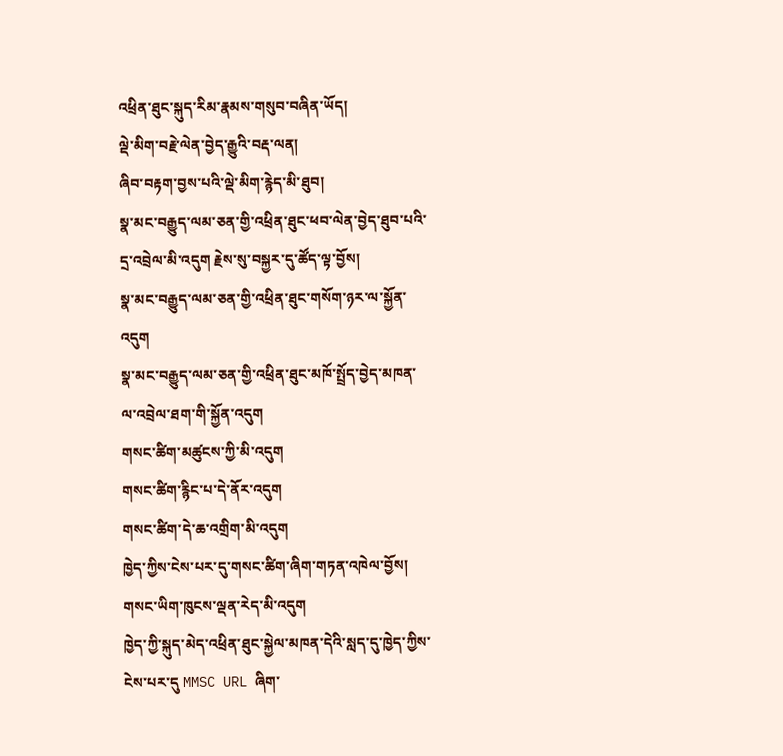འཕྲིན་ཐུང་སྐུད་རིམ་རྣམས་གསུབ་བཞིན་ཡོད།
ལྡེ་མིག་བརྗེ་ལེན་བྱེད་རྒྱུའི་བརྡ་ལན།
ཞིབ་བརྟག་བྱས་པའི་ལྡེ་མིག་རྙེད་མི་ཐུབ།
སྣ་མང་བརྒྱུད་ལམ་ཅན་གྱི་འཕྲིན་ཐུང་ཕབ་ལེན་བྱེད་ཐུབ་པའི་དྲ་འབྲེལ་མི་འདུག རྗེས་སུ་བསྐྱར་དུ་ཚོད་ལྟ་བྱོས།
སྣ་མང་བརྒྱུད་ལམ་ཅན་གྱི་འཕྲིན་ཐུང་གསོག་ཉར་ལ་སྐྱོན་འདུག
སྣ་མང་བརྒྱུད་ལམ་ཅན་གྱི་འཕྲིན་ཐུང་མཁོ་སྤྲོད་བྱེད་མཁན་ལ་འབྲེལ་ཐག་གི་སྐྱོན་འདུག
གསང་ཚིག་མཚུངས་ཀྱི་མི་འདུག
གསང་ཚིག་རྙིང་པ་དེ་ནོར་འདུག
གསང་ཚིག་དེ་ཆ་འགྲིག་མི་འདུག
ཁྱེད་ཀྱིས་ངེས་པར་དུ་གསང་ཚིག་ཞིག་གཏན་འཁེལ་བྱོས།
གསང་ཡིག་ཁུངས་ལྡན་རེད་མི་འདུག
ཁྱེད་ཀྱི་སྐུད་མེད་འཕྲིན་ཐུང་སྐྱེལ་མཁན་དེའི་སླད་དུ་ཁྱེད་ཀྱིས་ངེས་པར་དུ MMSC URL ཞིག་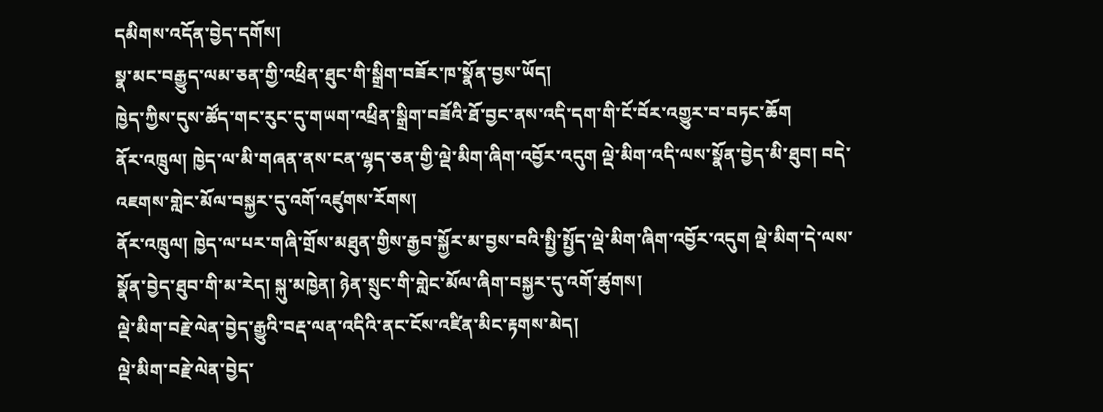དམིགས་འདོན་བྱེད་དགོས།
སྣ་མང་བརྒྱུད་ལམ་ཅན་གྱི་འཕྲིན་ཐུང་གི་སྒྲིག་བཟོར་ཁ་སྣོན་བྱས་ཡོད།
ཁྱེད་ཀྱིས་དུས་ཚོད་གང་རུང་དུ་གཡག་འཕྲིན་སྒྲིག་བཟོའི་ཐོ་བྱང་ནས་འདི་དག་གི་ངོ་བོར་འགྱུར་བ་བཏང་ཆོག
ནོར་འཁྲུལ། ཁྱེད་ལ་མི་གཞན་ནས་ངན་ལྷད་ཅན་གྱི་ལྡེ་མིག་ཞིག་འབྱོར་འདུག ལྡེ་མིག་འདི་ལས་སྣོན་བྱེད་མི་ཐུབ། བདེ་འཇགས་གླེང་མོལ་བསྐྱར་དུ་འགོ་འཛུགས་རོགས།
ནོར་འཁྲུལ། ཁྱེད་ལ་པར་གཞི་གྲོས་མཐུན་གྱིས་རྒྱབ་སྐྱོར་མ་བྱས་བའི་སྤྱི་སྤྱོད་ལྡེ་མིག་ཞིག་འབྱོར་འདུག ལྡེ་མིག་དེ་ལས་སྣོན་བྱེད་ཐུབ་གི་མ་རེད། སྐུ་མཁྱེན། ཉེན་སྲུང་གི་གླེང་མོལ་ཞིག་བསྐྱར་དུ་འགོ་ཚུགས།
ལྡེ་མིག་བརྗེ་ལེན་བྱེད་རྒྱུའི་བརྡ་ལན་འདིའི་ནང་ངོས་འཛིན་མིང་རྟགས་མེད།
ལྡེ་མིག་བརྗེ་ལེན་བྱེད་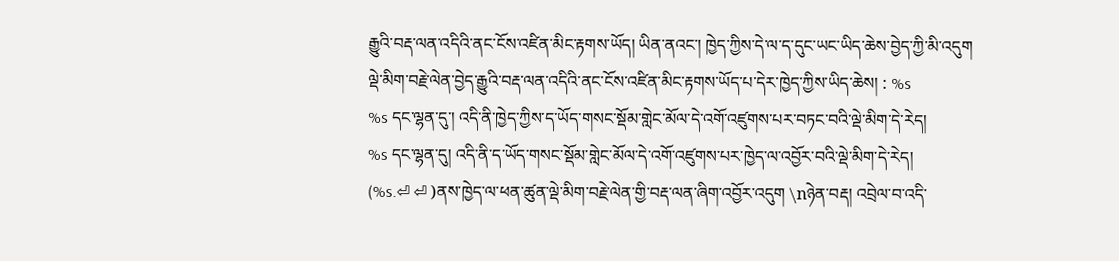རྒྱུའི་བརྡ་ལན་འདིའི་ནང་ངོས་འཛིན་མིང་རྟགས་ཡོད། ཡིན་ནའང་། ཁྱེད་ཀྱིས་དེ་ལ་ད་དུང་ཡང་ཡིད་ཆེས་བྱེད་ཀྱི་མི་འདུག
ལྡེ་མིག་བརྗེ་ལེན་བྱེད་རྒྱུའི་བརྡ་ལན་འདིའི་ནང་ངོས་འཛིན་མིང་རྟགས་ཡོད་པ་དེར་ཁྱེད་ཀྱིས་ཡིད་ཆེས། : %s
%s དང་ལྷན་དུ་། འདི་ནི་ཁྱེད་ཀྱིས་ད་ཡོད་གསང་སྡོམ་གླེང་མོལ་དེ་འགོ་འཛུགས་པར་བཏང་བའི་ལྡེ་མིག་དེ་རེད།
%s དང་ལྷན་དུ། འདི་ནི་ད་ཡོད་གསང་སྡོམ་གླེང་མོལ་དེ་འགོ་འཛུགས་པར་ཁྱེད་ལ་འབྱོར་བའི་ལྡེ་མིག་དེ་རེད།
(%s.⏎ ⏎ )ནས་ཁྱེད་ལ་ཕན་ཚུན་ལྡེ་མིག་བརྗེ་ལེན་གྱི་བརྡ་ལན་ཞིག་འབྱོར་འདུག \nཉེན་བརྡ། འབྲེལ་བ་འདི་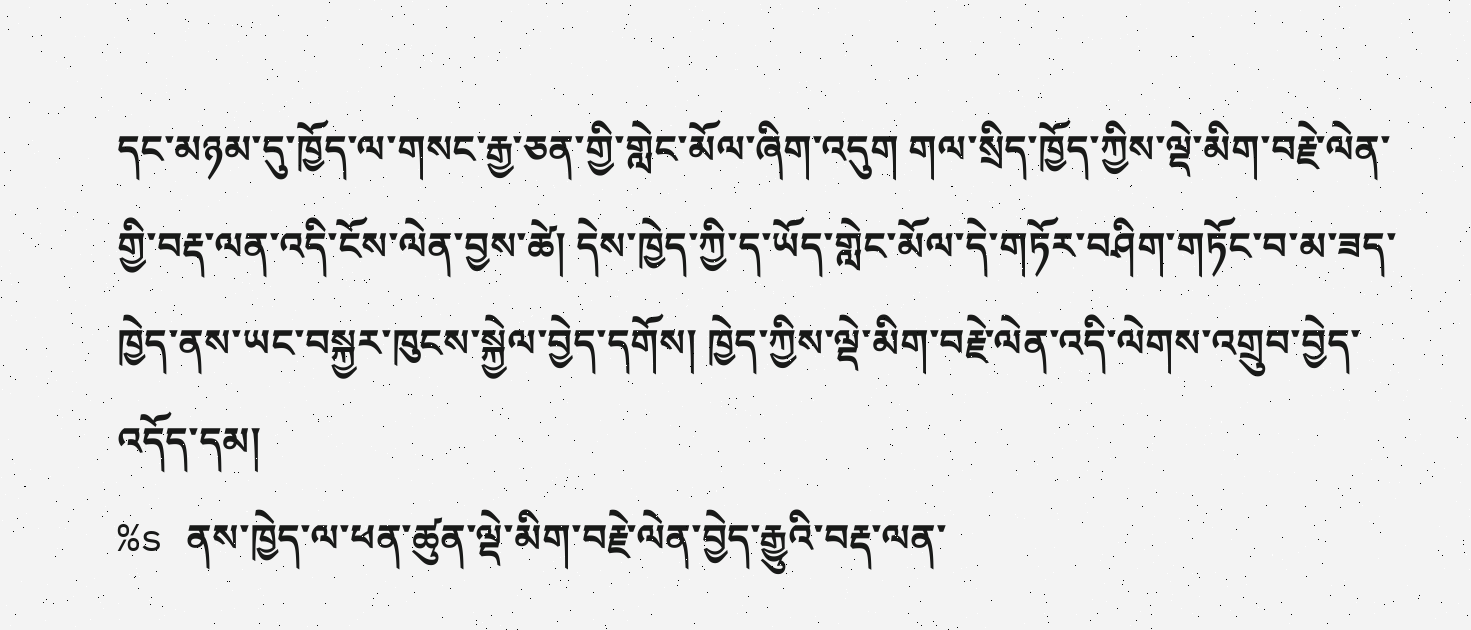དང་མཉམ་དུ་ཁྱོད་ལ་གསང་རྒྱ་ཅན་གྱི་གླེང་མོལ་ཞིག་འདུག གལ་སྲིད་ཁྱོད་ཀྱིས་ལྡེ་མིག་བརྗེ་ལེན་གྱི་བརྡ་ལན་འདི་ངོས་ལེན་བྱས་ཚེ། དེས་ཁྱེད་ཀྱི་ད་ཡོད་གླེང་མོལ་དེ་གཏོར་བཤིག་གཏོང་བ་མ་ཟད་ཁྱེད་ནས་ཡང་བསྐྱར་ཁུངས་སྐྱེལ་བྱེད་དགོས། ཁྱེད་ཀྱིས་ལྡེ་མིག་བརྗེ་ལེན་འདི་ལེགས་འགྲུབ་བྱེད་འདོད་དམ།
%s ནས་ཁྱེད་ལ་ཕན་ཚུན་ལྡེ་མིག་བརྗེ་ལེན་བྱེད་རྒྱུའི་བརྡ་ལན་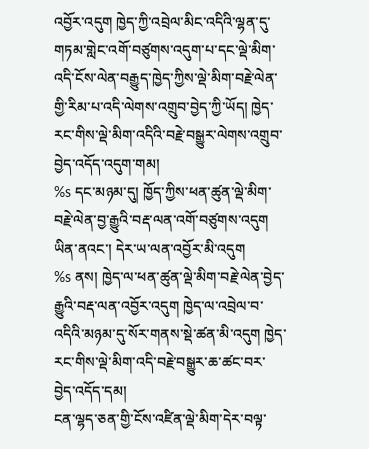འབྱོར་འདུག ཁྱེད་ཀྱི་འབྲེལ་མིང་འདིའི་ལྷན་དུ་གཏམ་གླེང་འགོ་བཙུགས་འདུག་པ་དང་ལྡེ་མིག་འདི་ངོས་ལེན་བརྒྱུད་ཁྱེད་ཀྱིས་ལྡེ་མིག་བརྗེ་ལེན་གྱི་རིམ་པ་འདི་ལེགས་འགྲུབ་བྱེད་ཀྱི་ཡོད། ཁྱེད་རང་གིས་ལྡེ་མིག་འདིའི་བརྗེ་བསྒྱུར་ལེགས་འགྲུབ་བྱེད་འདོད་འདུག་གམ།
%s དང་མཉམ་དུ། ཁྱོད་ཀྱིས་ཕན་ཚུན་ལྡེ་མིག་བརྗེ་ལེན་བྱ་རྒྱུའི་བརྡ་ལན་འགོ་བཙུགས་འདུག ཡིན་ནའང་། དེར་ཡ་ལན་འབྱོར་མི་འདུག
%s ནས། ཁྱེད་ལ་ཕན་ཚུན་ལྡེ་མིག་བརྗེ་ལེན་བྱེད་རྒྱུའི་བརྡ་ལན་འབྱོར་འདུག ཁྱེད་ལ་འབྲེལ་བ་འདིའི་མཉམ་དུ་སོར་གནས་སྡེ་ཚན་མི་འདུག ཁྱེད་རང་གིས་ལྡེ་མིག་འདི་བརྗེ་བསྒྱུར་ཆ་ཚང་བར་བྱེད་འདོད་དམ།
ངན་ལྷད་ཅན་གྱི་ངོས་འཛིན་ལྡེ་མིག་དེར་བལྟ་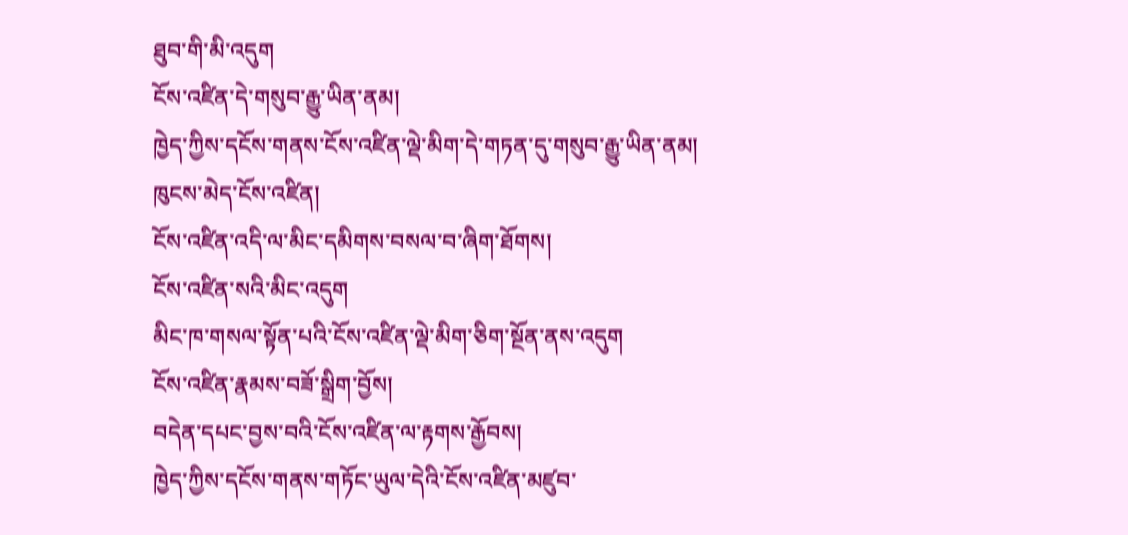ཐུབ་གི་མི་འདུག
ངོས་འཛིན་དེ་གསུབ་རྒྱུ་ཡིན་ནམ།
ཁྱེད་ཀྱིས་དངོས་གནས་ངོས་འཛིན་ལྡེ་མིག་དེ་གཏན་དུ་གསུབ་རྒྱུ་ཡིན་ནམ།
ཁུངས་མེད་ངོས་འཛིན།
ངོས་འཛིན་འདི་ལ་མིང་དམིགས་བསལ་བ་ཞིག་ཐོགས།
ངོས་འཛིན་སའི་མིང་འདུག
མིང་ཁ་གསལ་སྟོན་པའི་ངོས་འཛིན་ལྡེ་མིག་ཅིག་སྔོན་ནས་འདུག
ངོས་འཛིན་རྣམས་བཟོ་སྒྲིག་བྱོས།
བདེན་དཔང་བྱས་བའི་ངོས་འཛིན་ལ་རྟགས་རྒྱོབས།
ཁྱེད་ཀྱིས་དངོས་གནས་གཏོང་ཡུལ་དེའི་ངོས་འཛིན་མཛུབ་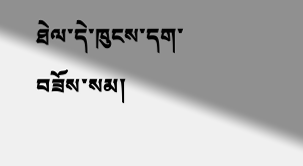ཐེལ་དེ་ཁུངས་དག་བཟོས་སམ།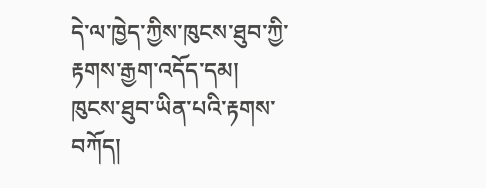དེ་ལ་ཁྱེད་ཀྱིས་ཁུངས་ཐུབ་ཀྱི་རྟགས་རྒྱག་འདོད་དམ།
ཁུངས་ཐུབ་ཡིན་པའི་རྟགས་བཀོད།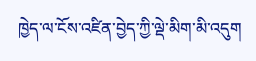ཁྱེད་ལ་ངོས་འཛིན་བྱེད་ཀྱི་ལྡེ་མིག་མི་འདུག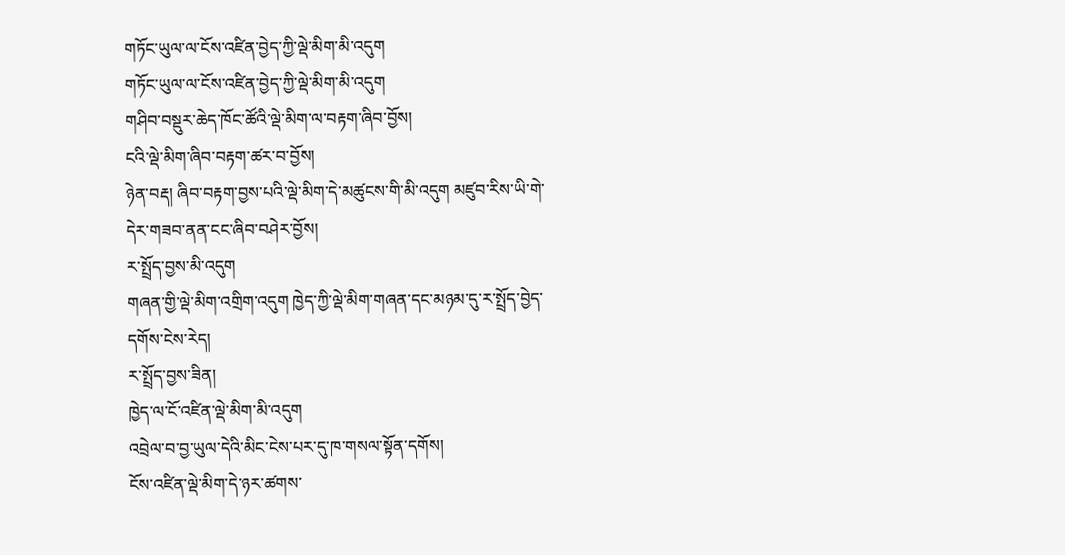གཏོང་ཡུལ་ལ་ངོས་འཛིན་བྱེད་ཀྱི་ལྡེ་མིག་མི་འདུག
གཏོང་ཡུལ་ལ་ངོས་འཛིན་བྱེད་ཀྱི་ལྡེ་མིག་མི་འདུག
གཤིབ་བསྡུར་ཆེད་ཁོང་ཚོའི་ལྡེ་མིག་ལ་བརྟག་ཞིབ་བྱོས།
ངའི་ལྡེ་མིག་ཞིབ་བརྟག་ཚར་བ་བྱོས།
ཉེན་བརྡ། ཞིབ་བརྟག་བྱས་པའི་ལྡེ་མིག་དེ་མཚུངས་གི་མི་འདུག མཛུབ་རིས་ཡི་གེ་དེར་གཟབ་ནན་ངང་ཞིབ་བཤེར་བྱོས།
ར་སྤྲོད་བྱས་མི་འདུག
གཞན་གྱི་ལྡེ་མིག་འགྲིག་འདུག ཁྱེད་ཀྱི་ལྡེ་མིག་གཞན་དང་མཉམ་དུ་ར་སྤྲོད་བྱེད་དགོས་ངེས་རེད།
ར་སྤྲོད་བྱས་ཟིན།
ཁྱེད་ལ་ངོ་འཛིན་ལྡེ་མིག་མི་འདུག
འབྲེལ་བ་བྱ་ཡུལ་དེའི་མིང་ངེས་པར་དུ་ཁ་གསལ་སྟོན་དགོས།
ངོས་འཛིན་ལྡེ་མིག་དེ་ཉར་ཚགས་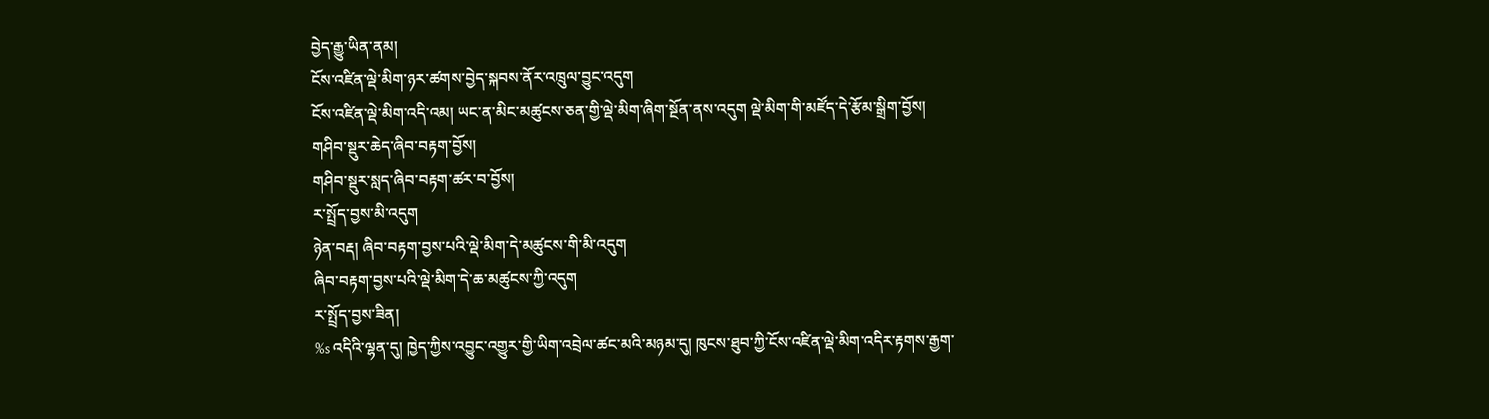བྱེད་རྒྱུ་ཡིན་ནམ།
ངོས་འཛིན་ལྡེ་མིག་ཉར་ཚགས་བྱེད་སྐབས་ནོར་འཁྲུལ་བྱུང་འདུག
ངོས་འཛིན་ལྡེ་མིག་འདི་འམ། ཡང་ན་མིང་མཚུངས་ཅན་གྱི་ལྡེ་མིག་ཞིག་སྔོན་ནས་འདུག ལྡེ་མིག་གི་མཛོད་དེ་རྩོམ་སྒྲིག་བྱོས།
གཤིབ་སྡུར་ཆེད་ཞིབ་བརྟག་བྱོས།
གཤིབ་སྡུར་སླད་ཞིབ་བརྟག་ཚར་བ་བྱོས།
ར་སྤྲོད་བྱས་མི་འདུག
ཉེན་བརྡ། ཞིབ་བརྟག་བྱས་པའི་ལྡེ་མིག་དེ་མཚུངས་གི་མི་འདུག
ཞིབ་བརྟག་བྱས་པའི་ལྡེ་མིག་དེ་ཆ་མཚུངས་ཀྱི་འདུག
ར་སྤྲོད་བྱས་ཟིན།
%s འདིའི་ལྷན་དུ། ཁྱེད་ཀྱིས་འབྱུང་འགྱུར་གྱི་ཡིག་འབྲེལ་ཚང་མའི་མཉམ་དུ། ཁུངས་ཐུབ་ཀྱི་ངོས་འཛིན་ལྡེ་མིག་འདིར་རྟགས་རྒྱག་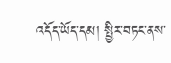འདོད་ཡོད་དམ། སྤྱིར་བཏང་ནས་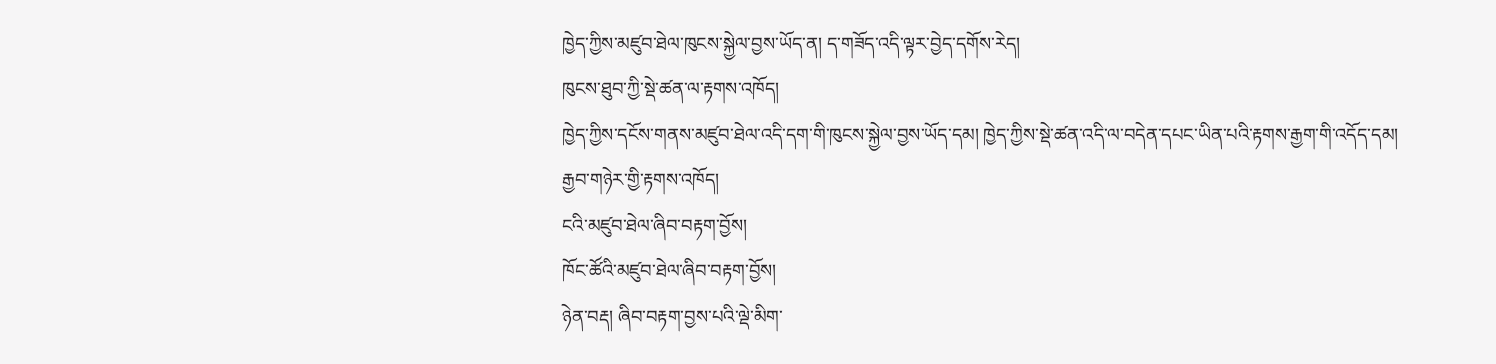ཁྱེད་ཀྱིས་མཛུབ་ཐེལ་ཁུངས་སྐྱེལ་བྱས་ཡོད་ན། ད་གཟོད་འདི་ལྟར་བྱེད་དགོས་རེད།
ཁུངས་ཐུབ་ཀྱི་སྡེ་ཚན་ལ་རྟགས་འཁོད།
ཁྱེད་ཀྱིས་དངོས་གནས་མཛུབ་ཐེལ་འདི་དག་གི་ཁུངས་སྐྱེལ་བྱས་ཡོད་དམ། ཁྱེད་ཀྱིས་སྡེ་ཚན་འདི་ལ་བདེན་དཔང་ཡིན་པའི་རྟགས་རྒྱག་གི་འདོད་དམ།
རྒྱབ་གཉེར་གྱི་རྟགས་འཁོད།
ངའི་མཛུབ་ཐེལ་ཞིབ་བརྟག་བྱོས།
ཁོང་ཚོའི་མཛུབ་ཐེལ་ཞིབ་བརྟག་བྱོས།
ཉེན་བརྡ། ཞིབ་བརྟག་བྱས་པའི་ལྡེ་མིག་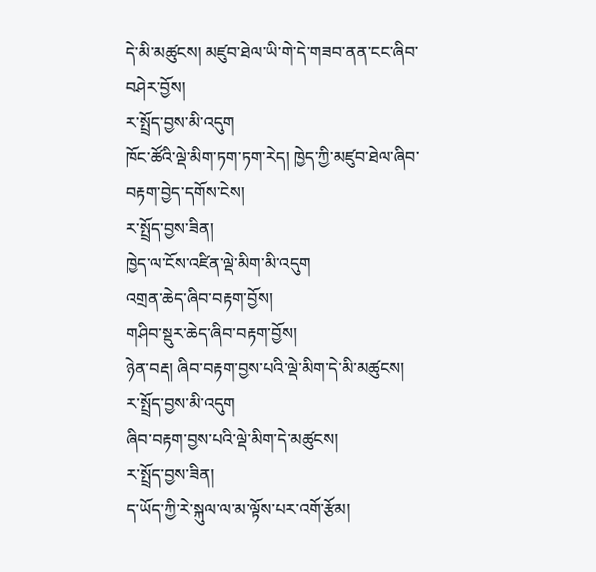དེ་མི་མཚུངས། མཛུབ་ཐེལ་ཡི་གེ་དེ་གཟབ་ནན་ངང་ཞིབ་བཤེར་བྱོས།
ར་སྤྲོད་བྱས་མི་འདུག
ཁོང་ཚོའི་ལྡེ་མིག་ཏག་ཏག་རེད། ཁྱེད་ཀྱི་མཛུབ་ཐེལ་ཞིབ་བརྟག་བྱེད་དགོས་ངེས།
ར་སྤྲོད་བྱས་ཟིན།
ཁྱེད་ལ་ངོས་འཛིན་ལྡེ་མིག་མི་འདུག
འགྲན་ཆེད་ཞིབ་བརྟག་བྱོས།
གཤིབ་སྡུར་ཆེད་ཞིབ་བརྟག་བྱོས།
ཉེན་བརྡ། ཞིབ་བརྟག་བྱས་པའི་ལྡེ་མིག་དེ་མི་མཚུངས།
ར་སྤྲོད་བྱས་མི་འདུག
ཞིབ་བརྟག་བྱས་པའི་ལྡེ་མིག་དེ་མཚུངས།
ར་སྤྲོད་བྱས་ཟིན།
ད་ཡོད་ཀྱི་རེ་སྐུལ་ལ་མ་ལྟོས་པར་འགོ་རྩོམ།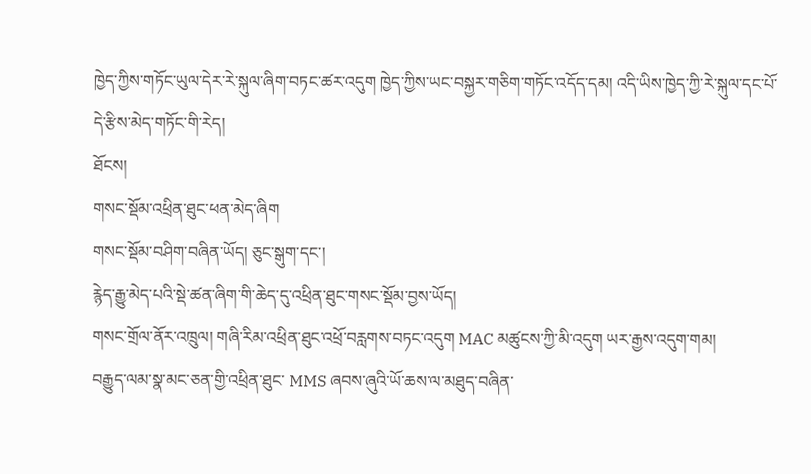ཁྱེད་ཀྱིས་གཏོང་ཡུལ་དེར་རེ་སྐུལ་ཞིག་བཏང་ཚར་འདུག ཁྱེད་ཀྱིས་ཡང་བསྐྱར་གཅིག་གཏོང་འདོད་དམ། འདི་ཡིས་ཁྱེད་ཀྱི་རེ་སྐུལ་དང་པོ་དེ་རྩིས་མེད་གཏོང་གི་རེད།
ཐོངས།
གསང་སྡོམ་འཕྲིན་ཐུང་ཕན་མེད་ཞིག
གསང་སྡོམ་བཤིག་བཞིན་ཡོད། ཅུང་སྒུག་དང་།
རྙེད་རྒྱུ་མེད་པའི་སྡེ་ཚན་ཞིག་གི་ཆེད་དུ་འཕྲིན་ཐུང་གསང་སྡོམ་བྱས་ཡོད།
གསང་གྲོལ་ནོར་འཁྲུལ། གཞི་རིམ་འཕྲིན་ཐུང་འཕྲོ་བརླགས་བཏང་འདུག MAC མཚུངས་ཀྱི་མི་འདུག ཡར་རྒྱས་འདུག་གམ།
བརྒྱུད་ལམ་སྣ་མང་ཅན་གྱི་འཕྲིན་ཐུང་ MMS ཞབས་ཞུའི་ཡོ་ཆས་ལ་མཐུད་བཞིན་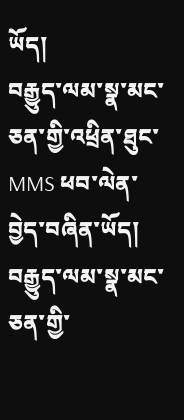ཡོད།
བརྒྱུད་ལམ་སྣ་མང་ཅན་གྱི་འཕྲིན་ཐུང་ MMS ཕབ་ལེན་བྱེད་བཞིན་ཡོད།
བརྒྱུད་ལམ་སྣ་མང་ཅན་གྱི་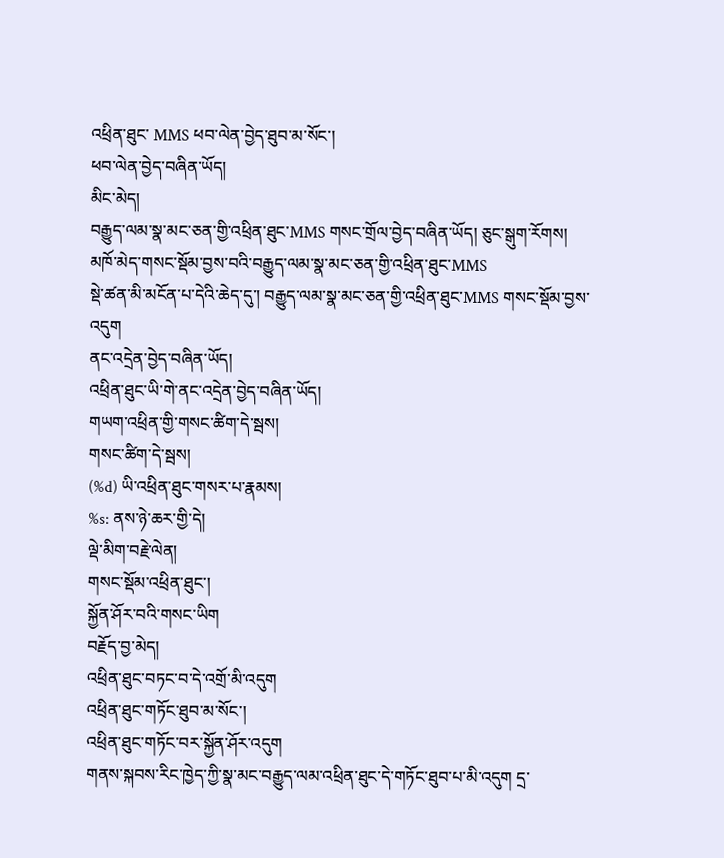འཕྲིན་ཐུང་ MMS ཕབ་ལེན་བྱེད་ཐུབ་མ་སོང་།
ཕབ་ལེན་བྱེད་བཞིན་ཡོད།
མིང་མེད།
བརྒྱུད་ལམ་སྣ་མང་ཅན་གྱི་འཕྲིན་ཐུང་MMS གསང་གྲོལ་བྱེད་བཞིན་ཡོད། ཅུང་སྒུག་རོགས།
མཁོ་མེད་གསང་སྡོམ་བྱས་བའི་བརྒྱུད་ལམ་སྣ་མང་ཅན་གྱི་འཕྲིན་ཐུང་MMS
སྡེ་ཚན་མི་མངོན་པ་དེའི་ཆེད་དུ་། བརྒྱུད་ལམ་སྣ་མང་ཅན་གྱི་འཕྲིན་ཐུང་MMS གསང་སྡོམ་བྱས་འདུག
ནང་འདྲེན་བྱེད་བཞིན་ཡོད།
འཕྲིན་ཐུང་ཡི་གེ་ནང་འདྲེན་བྱེད་བཞིན་ཡོད།
གཡག་འཕྲིན་གྱི་གསང་ཚིག་དེ་སྦས།
གསང་ཚིག་དེ་སྦས།
(%d) ཡི་འཕྲིན་ཐུང་གསར་པ་རྣམས།
%s: ནས་ཉེ་ཆར་གྱི་དེ།
ལྡེ་མིག་བརྗེ་ལེན།
གསང་སྡོམ་འཕྲིན་ཐུང་།
སྐྱོན་ཤོར་བའི་གསང་ཡིག
བརྗོད་བྱ་མེད།
འཕྲིན་ཐུང་བཏང་བ་དེ་འགྲོ་མི་འདུག
འཕྲིན་ཐུང་གཏོང་ཐུབ་མ་སོང་།
འཕྲིན་ཐུང་གཏོང་བར་སྐྱོན་ཤོར་འདུག
གནས་སྐབས་རིང་ཁྱེད་ཀྱི་སྣ་མང་བརྒྱུད་ལམ་འཕྲིན་ཐུང་དེ་གཏོང་ཐུབ་པ་མི་འདུག དྲ་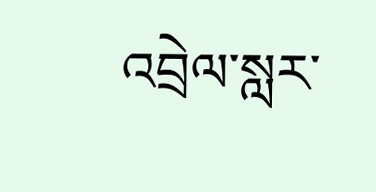འབྲེལ་སླར་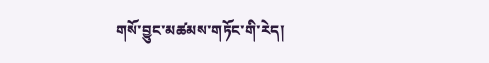གསོ་བྱུང་མཚམས་གཏོང་གི་རེད།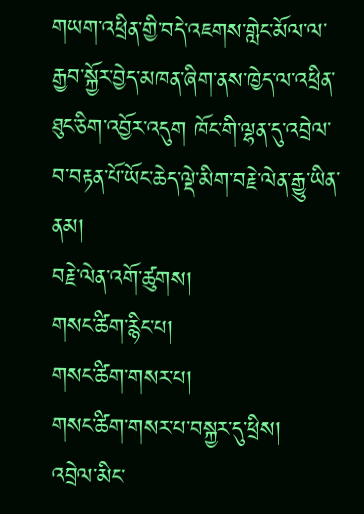གཡག་འཕྲིན་གྱི་བདེ་འཇགས་གླེང་མོལ་ལ་རྒྱབ་སྐྱོར་བྱེད་མཁན་ཞིག་ནས་ཁྱེད་ལ་འཕྲིན་ཐུང་ཅིག་འབྱོར་འདུག ཁོང་གི་ལྷན་དུ་འབྲེལ་བ་བརྟན་པོ་ཡོང་ཆེད་ལྡེ་མིག་བརྗེ་ལེན་རྒྱུ་ཡིན་ནམ།
བརྗེ་ལེན་འགོ་ཚུགས།
གསང་ཚིག་རྙིང་པ།
གསང་ཚིག་གསར་པ།
གསང་ཚིག་གསར་པ་བསྐྱར་དུ་ཕྲིས།
འབྲེལ་མིང་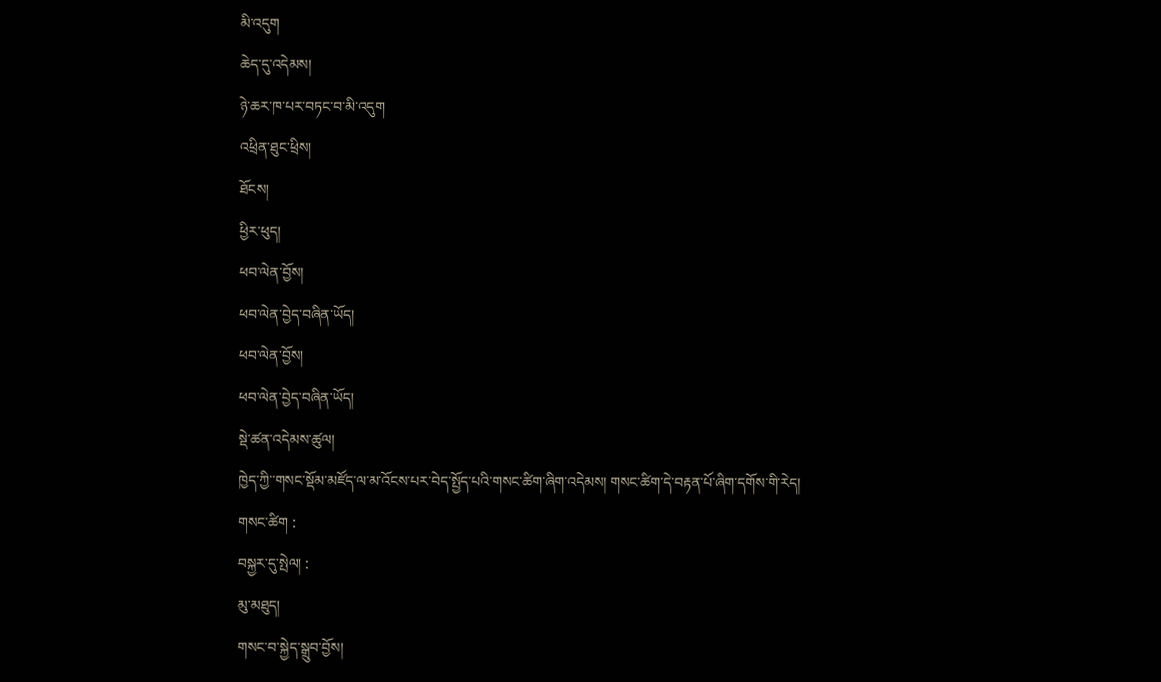མི་འདུག
ཆེད་དུ་འདེམས།
ཉེ་ཆར་ཁ་པར་བཏང་བ་མི་འདུག
འཕྲིན་ཐུང་ཕྲིས།
ཐོངས།
ཕྱིར་ཕུད།
ཕབ་ལེན་བྱོས།
ཕབ་ལེན་བྱེད་བཞིན་ཡོད།
ཕབ་ལེན་བྱོས།
ཕབ་ལེན་བྱེད་བཞིན་ཡོད།
སྡེ་ཚན་འདེམས་ཚུལ།
ཁྱེད་ཀྱི་་གསང་སྡོམ་མཛོད་ལ་མ་འོངས་པར་བེད་སྤྱོད་པའི་གསང་ཚིག་ཞིག་འདེམས། གསང་ཚིག་དེ་བརྟན་པོ་ཞིག་དགོས་གི་རེད།
གསང་ཚིག :
བསྐྱར་དུ་སྤེལ། :
མུ་མཐུད།
གསང་བ་སྐྱེད་སྒྲུབ་བྱོས།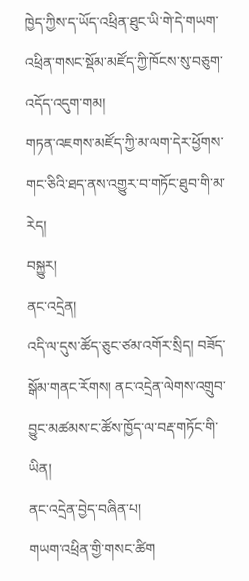ཁྱེད་ཀྱིས་ད་ཡོད་འཕྲིན་ཐུང་ཡི་གེ་དེ་གཡག་འཕྲིན་གསང་སྡོམ་མཛོད་ཀྱི་ཁོངས་སུ་བཅུག་འདོད་འདུག་གམ།
གཏན་འཇགས་མཛོད་ཀྱི་མ་ལག་དེར་ཕྱོགས་གང་ཅིའི་ཐད་ནས་འགྱུར་བ་གཏོང་ཐུབ་གི་མ་རེད།
བསྐྱུར།
ནང་འདྲེན།
འདི་ལ་དུས་ཚོད་ཅུང་ཙམ་འགོར་སྲིད། བཟོད་སྒོམ་གནང་རོགས། ནང་འདྲེན་ལེགས་འགྲུབ་བྱུང་མཚམས་ང་ཚོས་ཁྱོད་ལ་བརྡ་གཏོང་གི་ཡིན།
ནང་འདྲེན་བྱེད་བཞིན་པ།
གཡག་འཕྲིན་གྱི་གསང་ཚིག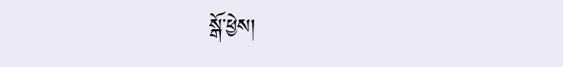སྒོ་ཕྱེས།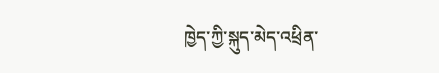ཁྱེད་ཀྱི་སྐུད་མེད་འཕྲིན་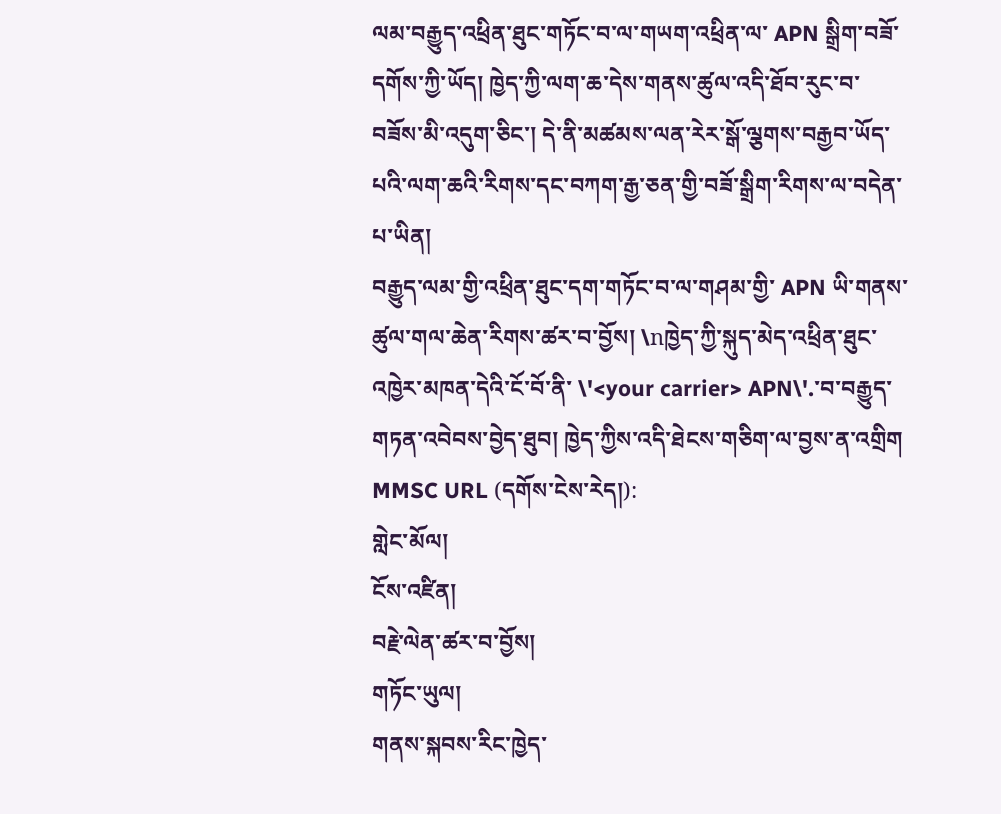ལམ་བརྒྱུད་འཕྲིན་ཐུང་གཏོང་བ་ལ་གཡག་འཕྲིན་ལ་ APN སྒྲིག་བཟོ་དགོས་ཀྱི་ཡོད། ཁྱེད་ཀྱི་ལག་ཆ་དེས་གནས་ཚུལ་འདི་ཐོབ་རུང་བ་བཟོས་མི་འདུག་ཅིང་། དེ་ནི་མཚམས་ལན་རེར་སྒོ་ལྕགས་བརྒྱབ་ཡོད་པའི་ལག་ཆའི་རིགས་དང་བཀག་རྒྱ་ཅན་གྱི་བཟོ་སྒྲིག་རིགས་ལ་བདེན་པ་ཡིན།
བརྒྱུད་ལམ་གྱི་འཕྲིན་ཐུང་དག་གཏོང་བ་ལ་གཤམ་གྱི་ APN ཡི་གནས་ཚུལ་གལ་ཆེན་རིགས་ཚར་བ་བྱོས། \nཁྱེད་ཀྱི་སྐུད་མེད་འཕྲིན་ཐུང་འཁྱེར་མཁན་དེའི་ངོ་བོ་ནི་ \'<your carrier> APN\'.་བ་བརྒྱུད་གཏན་འབེབས་བྱེད་ཐུབ། ཁྱེད་ཀྱིས་འདི་ཐེངས་གཅིག་ལ་བྱས་ན་འགྲིག
MMSC URL (དགོས་ངེས་རེད།):
གླེང་མོལ།
ངོས་འཛིན།
བརྗེ་ལེན་ཚར་བ་བྱོས།
གཏོང་ཡུལ།
གནས་སྐབས་རིང་ཁྱེད་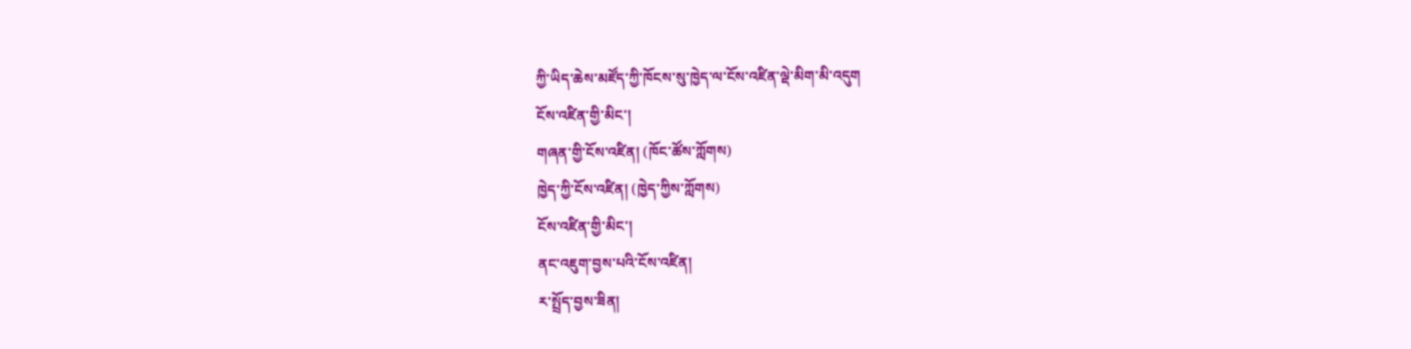ཀྱི་ཡིད་ཆེས་མཛོད་ཀྱི་ཁོངས་སུ་ཁྱེད་ལ་ངོས་འཛིན་ལྡེ་མིག་མི་འདུག
ངོས་འཛིན་གྱི་མིང་།
གཞན་གྱི་ངོས་འཛིན། (ཁོང་ཚོས་ཀློགས)
ཁྱེད་ཀྱི་ངོས་འཛིན། (ཁྱེད་ཀྱིས་ཀློགས)
ངོས་འཛིན་གྱི་མིང་།
ནང་འཇུག་བྱས་པའི་ངོས་འཛིན།
ར་སྤྲོད་བྱས་ཟིན།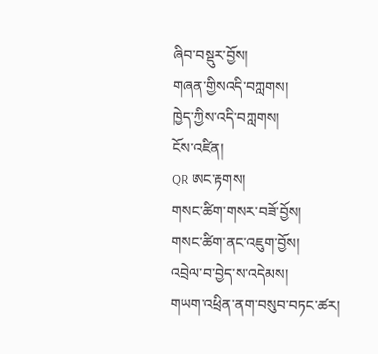ཞིབ་བསྡུར་བྱོས།
གཞན་གྱིསའདི་བཀླགས།
ཁྱེད་ཀྱིས་འདི་བཀླགས།
ངོས་འཛིན།
QR ཨང་རྟགས།
གསང་ཚིག་གསར་བཟོ་བྱོས།
གསང་ཚིག་ནང་འཇུག་བྱོས།
འབྲེལ་བ་བྱེད་ས་འདེམས།
གཡག་འཕྲིན་ནག་བསུབ་བཏང་ཚར།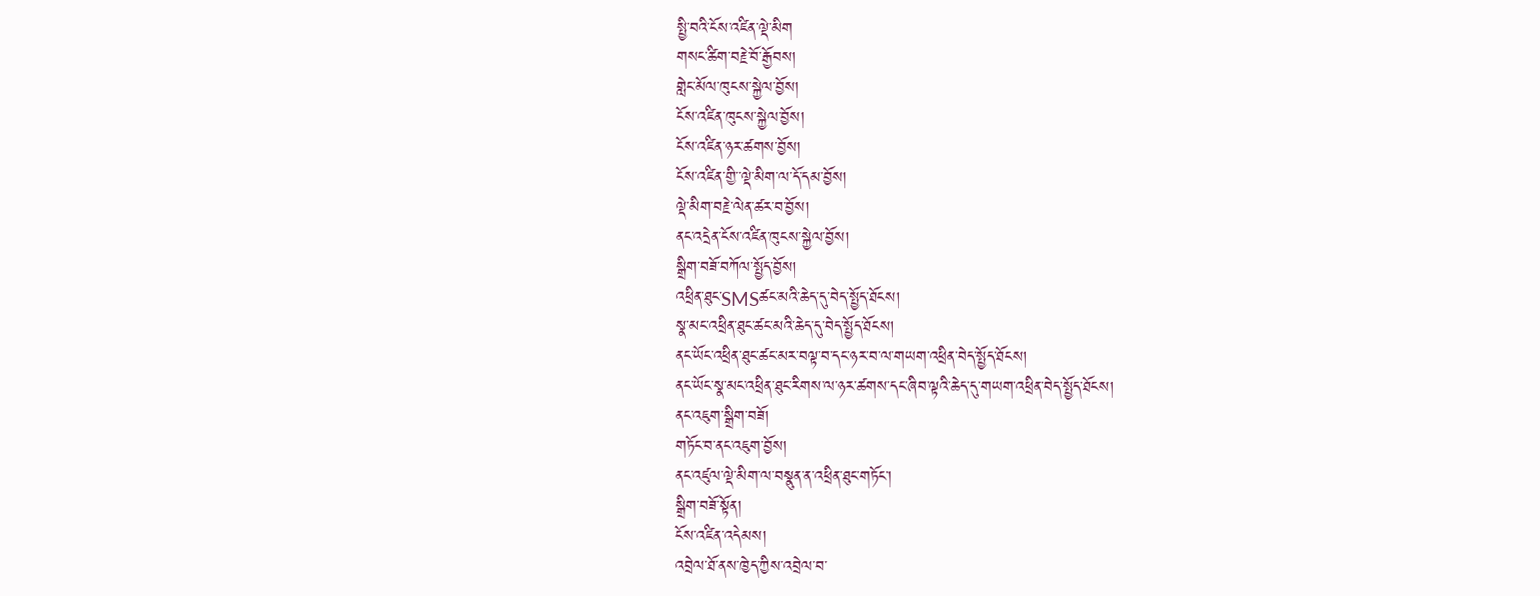སྤྱི་བའི་ངོས་འཛིན་ལྡེ་མིག
གསང་ཚིག་བརྗེ་བོ་རྒྱོབས།
གླེང་མོལ་ཁུངས་སྐྱེལ་བྱོས།
ངོས་འཛིན་ཁུངས་སྐྱེལ་བྱོས།
ངོས་འཛིན་ཉར་ཚགས་བྱོས།
ངོས་འཛིན་གྱི་་ལྡེ་མིག་ལ་དོ་དམ་བྱོས།
ལྡེ་མིག་བརྗེ་ལེན་ཚར་བ་བྱོས།
ནང་འདྲེན་ངོས་འཛིན་ཁུངས་སྐྱེལ་བྱོས།
སྒྲིག་བཟོ་བཀོལ་སྤྱོད་བྱོས།
འཕྲིན་ཐུང་SMSཚང་མའི་ཆེད་དུ་བེད་སྤྱོད་ཐོངས།
སྣ་མང་འཕྲིན་ཐུང་ཚང་མའི་ཆེད་དུ་བེད་སྤྱོད་ཐོངས།
ནང་ཡོང་འཕྲིན་ཐུང་ཚང་མར་བལྟ་བ་དང་ཉར་བ་ལ་གཡག་འཕྲིན་བེད་སྤྱོད་ཐོངས།
ནང་ཡོང་སྣ་མང་འཕྲིན་ཐུང་རིགས་ལ་ཉར་ཚགས་དང་ཞིབ་ལྟའི་ཆེད་དུ་གཡག་འཕྲིན་བེད་སྤྱོད་ཐོངས།
ནང་འཇུག་སྒྲིག་བཟོ།
གཏོང་བ་ནང་འཇུག་བྱོས།
ནང་འཛུལ་ལྡེ་མིག་ལ་བསྣུན་ན་འཕྲིན་ཐུང་གཏོང་།
སྒྲིག་བཟོ་སྟོན།
ངོས་འཛིན་འདེམས།
འབྲེལ་ཐོ་ནས་ཁྱེད་ཀྱིས་འབྲེལ་བ་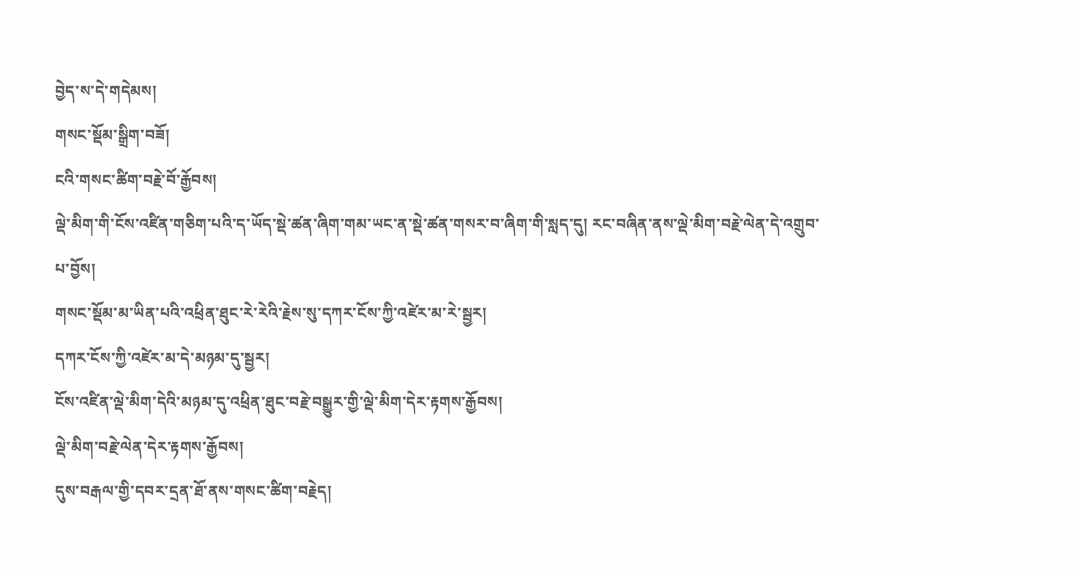བྱེད་ས་དེ་གདེམས།
གསང་སྡོམ་སྒྲིག་བཟོ།
ངའི་གསང་ཚིག་བརྗེ་བོ་རྒྱོབས།
ལྡེ་མིག་གི་ངོས་འཛིན་གཅིག་པའི་ད་ཡོད་སྡེ་ཚན་ཞིག་གམ་ཡང་ན་སྡེ་ཚན་གསར་བ་ཞིག་གི་སླད་དུ། རང་བཞིན་ནས་ལྡེ་མིག་བརྗེ་ལེན་དེ་འགྲུབ་པ་བྱོས།
གསང་སྡོམ་མ་ཡིན་པའི་འཕྲིན་ཐུང་རེ་རེའི་རྗེས་སུ་དཀར་ངོས་ཀྱི་འཛེར་མ་རེ་སྦྱར།
དཀར་ངོས་ཀྱི་འཛེར་མ་དེ་མཉམ་དུ་སྦྱར།
ངོས་འཛིན་ལྡེ་མིག་དེའི་མཉམ་དུ་འཕྲིན་ཐུང་བརྗེ་བསྒྱུར་གྱི་ལྡེ་མིག་དེར་རྟགས་རྒྱོབས།
ལྡེ་མིག་བརྗེ་ལེན་དེར་རྟགས་རྒྱོབས།
དུས་བརྒལ་གྱི་དབར་དྲན་ཐོ་ནས་གསང་ཚིག་བརྗེད།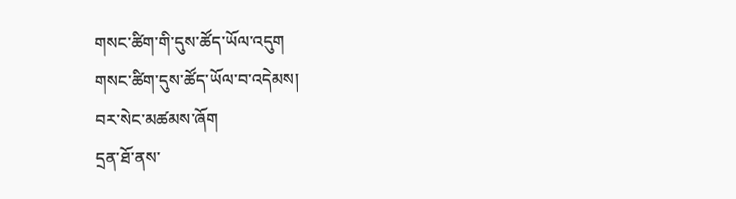གསང་ཚིག་གི་དུས་ཚོད་ཡོལ་འདུག
གསང་ཚིག་དུས་ཚོད་ཡོལ་བ་འདེམས།
བར་སེང་མཚམས་ཞོག
དྲན་ཐོ་ནས་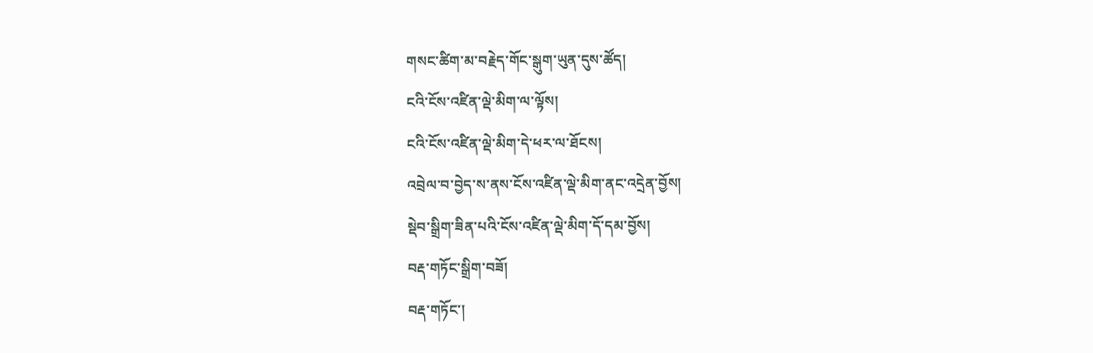གསང་ཚིག་མ་བརྗེད་གོང་སྒུག་ཡུན་དུས་ཚོད།
ངའི་ངོས་འཛིན་ལྡེ་མིག་ལ་ལྟོས།
ངའི་ངོས་འཛིན་ལྡེ་མིག་དེ་ཕར་ལ་ཐོངས།
འབྲེལ་བ་བྱེད་ས་ནས་ངོས་འཛིན་ལྡེ་མིག་ནང་འདྲེན་བྱོས།
སྡེབ་སྒྲིག་ཟིན་པའི་ངོས་འཛིན་ལྡེ་མིག་དོ་དམ་བྱོས།
བརྡ་གཏོང་སྒྲིག་བཟོ།
བརྡ་གཏོང་།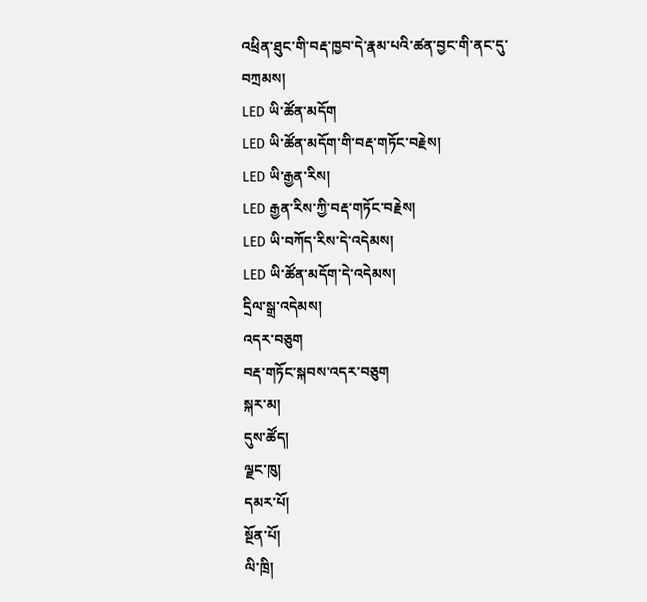འཕྲིན་ཐུང་གི་བརྡ་ཁྱབ་དེ་རྣམ་པའི་ཚན་བྱང་གི་ནང་དུ་བཀྲམས།
LED ཡི་ཚོན་མདོག
LED ཡི་ཚོན་མདོག་གི་བརྡ་གཏོང་བརྗེས།
LED ཡི་རྒྱན་རིས།
LED རྒྱན་རིས་ཀྱི་བརྡ་གཏོང་བརྗེས།
LED ཡི་བཀོད་རིས་དེ་འདེམས།
LED ཡི་ཚོན་མདོག་དེ་འདེམས།
དྲིལ་སྒྲ་འདེམས།
འདར་བཅུག
བརྡ་གཏོང་སྐབས་འདར་བཅུག
སྐར་མ།
དུས་ཚོད།
ལྗང་ཁུ།
དམར་པོ།
སྔོན་པོ།
ལི་ཁྲི།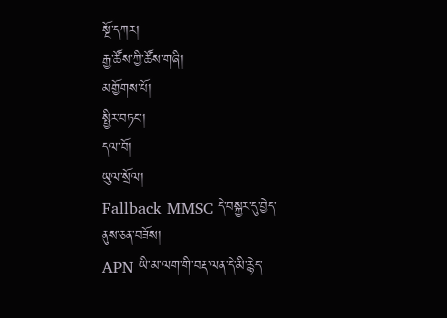སྔོ་དཀར།
རྒྱ་ཚོས་ཀྱི་ཚོས་གཞི།
མགྱོགས་པོ།
སྤྱིར་བཏང་།
དལ་བོ།
ཡུལ་སྲོལ།
Fallback MMSC དེ་བསྐྱར་དུ་བྱེད་ནུས་ཅན་བཟོས།
APN ཡི་མ་ལག་གི་བརྡ་ལན་དེ་མི་རྙེད་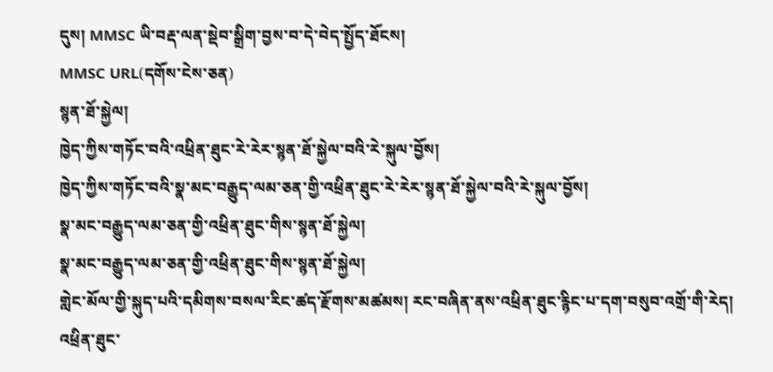དུས། MMSC ཡི་བརྡ་ལན་སྡེབ་སྒྲིག་བྱས་བ་དེ་བེད་སྤྱོད་ཐོངས།
MMSC URL(དགོས་ངེས་ཅན)
སྙན་ཐོ་སྐྱེལ།
ཁྱེད་ཀྱིས་གཏོང་བའི་འཕྲིན་ཐུང་རེ་རེར་སྙན་ཐོ་སྐྱེལ་བའི་རེ་སྐུལ་བྱོས།
ཁྱེད་ཀྱིས་གཏོང་བའི་སྣ་མང་བརྒྱུད་ལམ་ཅན་གྱི་འཕྲིན་ཐུང་རེ་རེར་སྙན་ཐོ་སྐྱེལ་བའི་རེ་སྐུལ་བྱོས།
སྣ་མང་བརྒྱུད་ལམ་ཅན་གྱི་འཕྲིན་ཐུང་གིས་སྙན་ཐོ་སྐྱེལ།
སྣ་མང་བརྒྱུད་ལམ་ཅན་གྱི་འཕྲིན་ཐུང་གིས་སྙན་ཐོ་སྐྱེལ།
གླེང་མོལ་གྱི་སྐུད་པའི་དམིགས་བསལ་རིང་ཚད་རྫོགས་མཚམས། རང་བཞིན་ནས་འཕྲིན་ཐུང་རྙིང་པ་དག་བསུབ་འགྲོ་གི་རེད།
འཕྲིན་ཐུང་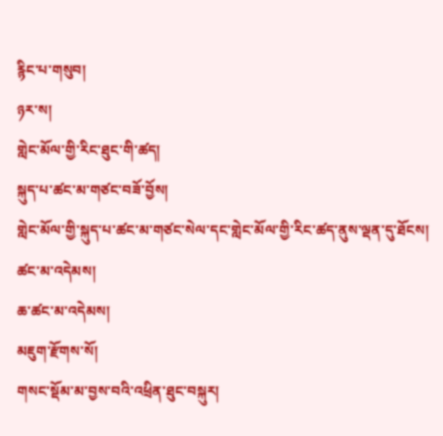རྙིང་པ་གསུབ།
ཉར་ས།
གླེང་མོལ་གྱི་རིང་ཐུང་གི་ཚད།
སྐུད་པ་ཚང་མ་གཙང་བཟོ་བྱོས།
གླེང་མོལ་གྱི་སྐུད་པ་ཚང་མ་གཙང་སེལ་དང་གླེང་མོལ་གྱི་རིང་ཚད་ནུས་ལྡན་དུ་ཐོངས།
ཚང་མ་འདེམས།
ཆ་ཚང་མ་འདེམས།
མཇུག་རྫོགས་སོ།
གསང་སྡོམ་མ་བྱས་བའི་འཕྲིན་ཐུང་བསྐུར།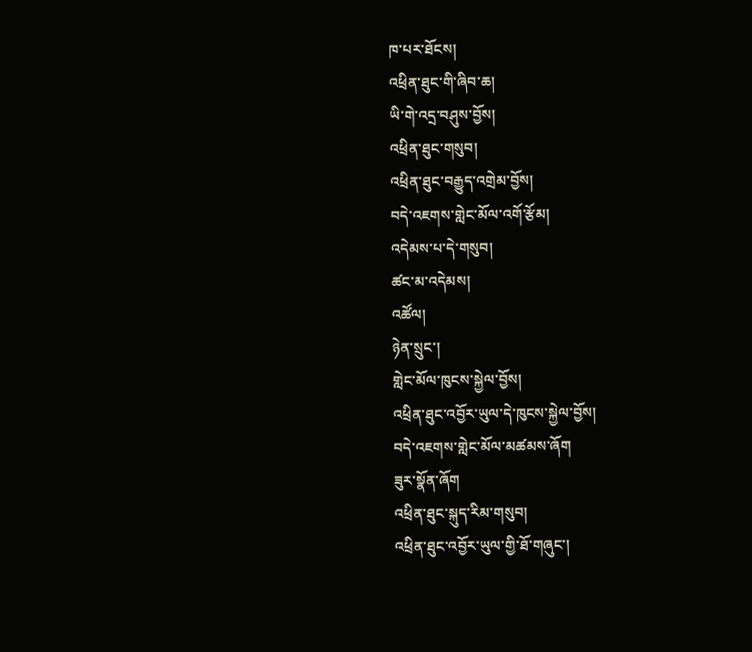ཁ་པར་ཐོངས།
འཕྲིན་ཐུང་གི་ཞིབ་ཆ།
ཡི་གེ་འདྲ་བཤུས་བྱོས།
འཕྲིན་ཐུང་གསུབ།
འཕྲིན་ཐུང་བརྒྱུད་འགྲེམ་བྱོས།
བདེ་འཇགས་གླེང་མོལ་འགོ་རྩོམ།
འདེམས་པ་དེ་གསུབ།
ཚང་མ་འདེམས།
འཚོལ།
ཉེན་སྲུང་།
གླེང་མོལ་ཁུངས་སྐྱེལ་བྱོས།
འཕྲིན་ཐུང་འབྱོར་ཡུལ་དེ་ཁུངས་སྐྱེལ་བྱོས།
བདེ་འཇགས་གླེང་མོལ་མཚམས་ཞོག
ཟུར་སྣོན་ཞོག
འཕྲིན་ཐུང་སྐུད་རིམ་གསུབ།
འཕྲིན་ཐུང་འབྱོར་ཡུལ་གྱི་ཐོ་གཞུང་།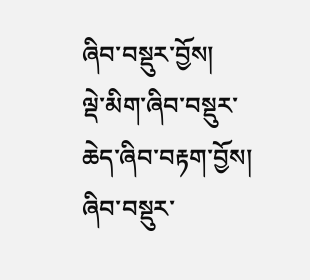ཞིབ་བསྡུར་བྱོས།
ལྡེ་མིག་ཞིབ་བསྡུར་ཆེད་ཞིབ་བརྟག་བྱོས།
ཞིབ་བསྡུར་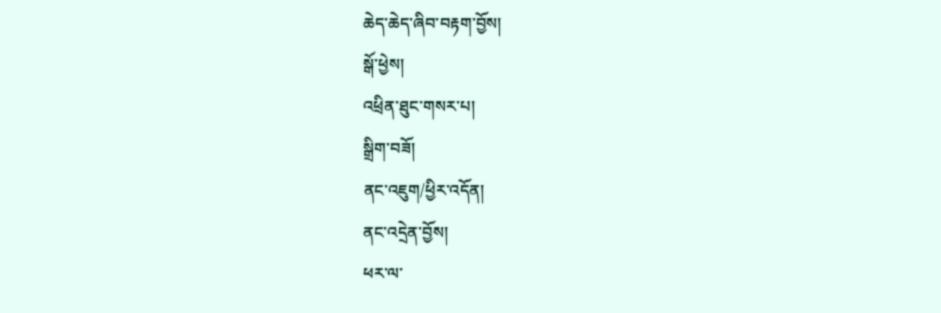ཆེད་ཆེད་ཞིབ་བརྟག་བྱོས།
སྒོ་ཕྱེས།
འཕྲིན་ཐུང་གསར་པ།
སྒྲིག་བཟོ།
ནང་འཇུག/ཕྱིར་འདོན།
ནང་འདྲེན་བྱོས།
ཕར་ལ་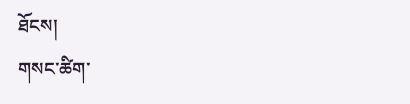ཐོངས།
གསང་ཚིག་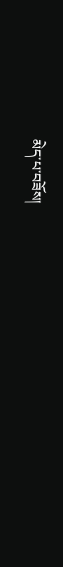མེད་པ་བཟོས།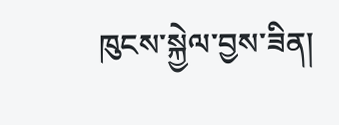ཁུངས་སྐྱེལ་བྱས་ཟིན།